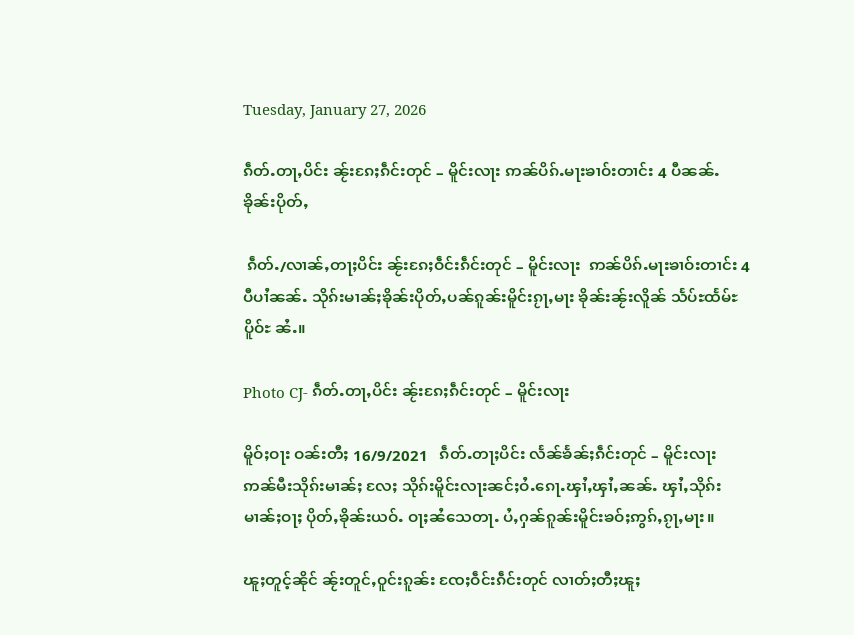Tuesday, January 27, 2026

ၵဵတ်ႉတႃႇပိင်း ၼႂ်းၵႄႈၵဵင်းတုင် – မိူင်းလႃး ဢၼ်ပိၵ်ႉမႃးၶၢဝ်းတၢင်း 4 ပီၼၼ်ႉ ၶိုၼ်းပိုတ်ႇ

 ၵဵတ်ႉ/လၢၼ်ႇတႃႈပိင်း ၼႂ်းၵႄႈဝဵင်းၵဵင်းတုင် – မိူင်းလႃး  ဢၼ်ပိၵ်ႉမႃးၶၢဝ်းတၢင်း 4 ပီပၢႆၼၼ်ႉ သိုၵ်းမၢၼ်ႈၶိုၼ်းပိုတ်ႇပၼ်ၵူၼ်းမိူင်းၵႂႃႇမႃး ၶိုၼ်းၼႂ်းလိူၼ် သႅပ်ႊထႅမ်ႊပိူဝ်ႊ ၼႆႉ။

Photo CJ- ၵဵတ်ႉတႃႇပိင်း ၼႂ်းၵႄႈၵဵင်းတုင် – မိူင်းလႃး

မိူဝ်ႈဝႃး ဝၼ်းတီႈ 16/9/2021   ၵဵတ်ႉတႃႈပိင်း လႅၼ်ၶႅၼ်ႈၵဵင်းတုင် – မိူင်းလႃး ဢၼ်မီးသိုၵ်းမၢၼ်ႈ လႄႈ သိုၵ်းမိူင်းလႃးၼင်ႈဝႆႉၵေႃႉၾၢႆႇၾၢႆႇၼၼ်ႉ ၾၢႆႇသိုၵ်းမၢၼ်ႈဝႃႈ ပိုတ်ႇၶိုၼ်းယဝ်ႉ ဝႃႈၼႆသေတႃႉ ပႆႇႁၼ်ၵူၼ်းမိူင်းၶဝ်ႈဢွၵ်ႇၵႂႃႇမႃး။

ၽူႈတူင့်ၼိုင် ၼႂ်းတူင်ႇဝူင်းၵူၼ်း ၸႄႈဝဵင်းၵဵင်းတုင် လၢတ်ႈတီႈၽူႈ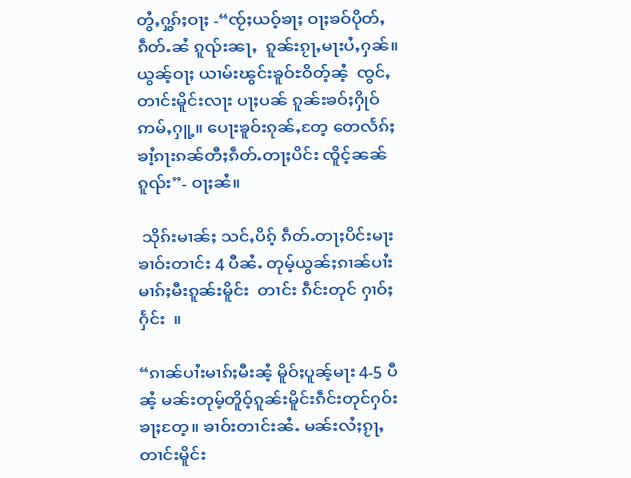တွႆႇႁွၵ်ႈဝႃႈ -“ၸႂ်ႈယဝ့်ၶႃႈ ဝႃႈၶဝ်ပိုတ်ႇၵဵတ်ႉၼႆ ၵူၺ်းၼႃႇ  ၵူၼ်းၵႂႃႇမႃးပႆႇႁၼ်။  ယွၼ့်ဝႃႈ ယၢမ်းၽွင်းၶူဝ်ႊဝိတ့်ၼႆ့  ၸွင်ႇတၢင်းမိူင်းလႃး ပႃႈပၼ် ၵူၼ်းၶဝ်ႈႁိုဝ် ဢမ်ႇႁူ့။ ပေႃးၶူဝ်းၵုၼ်ႇတႄ့ တေလႅၵ်ႈၶၢႆ့ၵႃးၵၼ်တီႈၵဵတ်ႉတႃႈပိင်း ၸိူင့်ၼၼ်ၵူၺ်း”- ဝႃႈၼႆ။

 သိုၵ်းမၢၼ်ႈ သင်ႇပိၵ့် ၵဵတ်ႉတႃႈပိင်းမႃးၶၢဝ်းတၢင်း 4 ပီၼႆႉ တုမ့်ယွၼ်ႈၵၢၼ်ပၢႆးမၢၵ်ႈမီးၵူၼ်းမိူင်း  တၢင်း ၵဵင်းတုင် ႁၢဝ်ႈႁႅင်း  ။

“ၵၢၼ်ပၢႆးမၢၵ်ႈမီးၼႆ့ မိူဝ်ႈပူၼ့်မႃး 4-5 ပီၼႆ့ မၼ်းတုမ့်တိူဝ့်ၵူၼ်းမိူင်းၵဵင်းတုင်ႁဝ်းၶႃႈတႄ့။ ၶၢဝ်းတၢင်းၼႆႉ မၼ်းလႆႈၵႂႃႇတၢင်းမိူင်း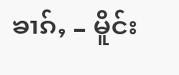ၶၢၵ်ႇ – မိူင်း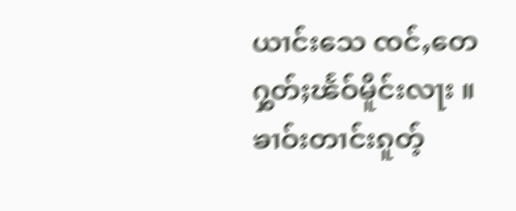ယၢင်းသေ ၸင်ႇတေႁွတ်ႈၽႅဝ်မိူင်းလႃး ။  ၶၢဝ်းတၢင်းၵူတ့်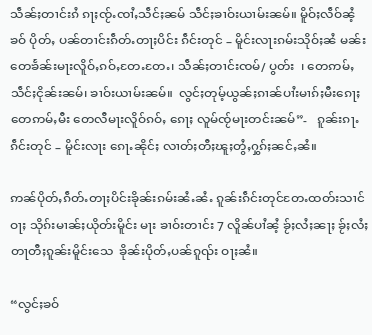သဵၼ်ႈတၢင်းၵႆ ၵႃႈၸႂ်ႉၸၢႆႇသဵင်ႈၼမ် သဵင်ႈၶၢဝ်းယၢမ်းၼမ်။ မိူဝ်ႈလဵဝ်ၼႆ့ ၶဝ် ပိုတ်ႇ ပၼ်တၢင်းၵဵတ်ႉတႃႈပိင်း ၵဵင်းတုင် – မိူင်းလႃးၵမ်းသိုဝ်ႈၼႆ မၼ်းတေၶႅၼ်းမႃးလိူဝ်ႇၵဝ်ႇတႄႉတႄႉ၊ သဵၼ်ႈတၢင်းၸမ်/ ပွတ်း  ၊ တေဢမ်ႇသဵင်ႈငိုၼ်းၼမ်၊ ၶၢဝ်းယၢမ်းၼမ်။  လွင်ႈတုမ့်ယွၼ်ႈၵၢၼ်ပၢႆးမၢၵ်ႈမီးၵေႃႈ တေဢမ်ႇမီး တေလီမႃးလိူဝ်ၵဝ်ႇ ၵေႃႈ လူမ်ၸႂ်မႃးတင်းၼမ်”-   ၵူၼ်းၵႃႉ ၵဵင်းတုင် – မိူင်းလႃး ၵေႃႉၼိုင်ႈ လၢတ်ႈတီႈၽူႈတွႆႇႁွၵ်ႈၼင်ႇၼႆ။

ဢၼ်ပိုတ်ႇၵဵတ်ႉတႃႈပိင်းၶိုၼ်းၵမ်းၼႆႉၼႆႉ ၵူၼ်းၵဵင်းတုင်တႄႉထတ်းသၢင်ဝႃႈ သိုၵ်းမၢၼ်ႈယိုတ်းမိူင်း မႃး ၶၢဝ်းတၢင်း 7 လိူၼ်ပၢႆၼႆ့ ၶႂ်ႈလႆႈၼႃႈ ၶႂ်ႈလႆႈတႃတီႈၵူၼ်းမိူင်းသေ  ၶိုၼ်းပိုတ်ႇပၼ်ၵူၺ်း ဝႃႈၼႆ။

“လွင်ႈၶဝ်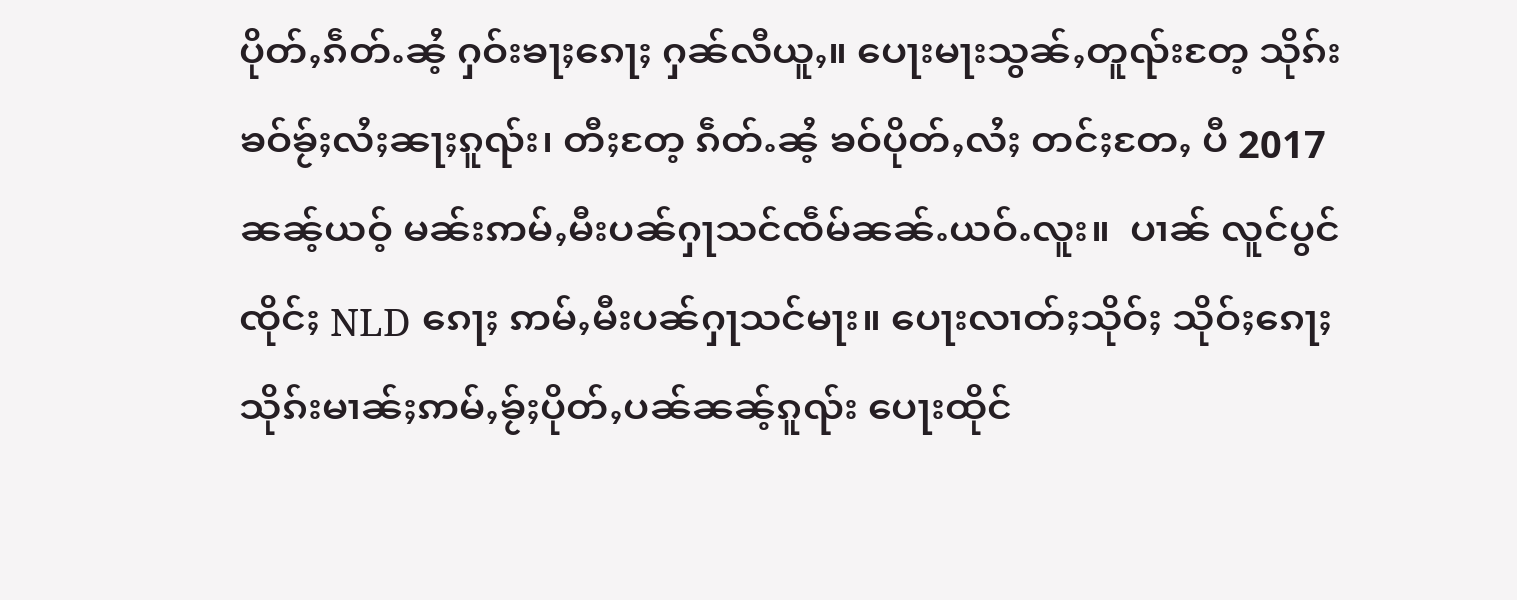ပိုတ်ႇၵဵတ်ႉၼႆ့ ႁဝ်းၶႃႈၵေႃႈ ႁၼ်လီယူႇ။ ပေႃးမႃးသွၼ်ႇတူၺ်းတႄ့ သိုၵ်းၶဝ်ၶႂ်ႈလႆႈၼႃႈၵူၺ်း၊ တီႈတႄ့ ၵဵတ်ႉၼႆ့ ၶဝ်ပိုတ်ႇလႆႈ တင်ႈတႄႇ ပီ 2017 ၼၼ့်ယဝ့် မၼ်းဢမ်ႇမီးပၼ်ႁႃသင်ၸဵမ်ၼၼ်ႉယဝ်ႉလူး။  ပၢၼ် လူင်ပွင်ၸိုင်ႈ NLD ၵေႃႈ ဢမ်ႇမီးပၼ်ႁႃသင်မႃး။ ပေႃးလၢတ်ႈသိုဝ်ႈ သိုဝ်ႈၵေႃႈ သိုၵ်းမၢၼ်ႈဢမ်ႇၶႂ်ႈပိုတ်ႇပၼ်ၼၼ့်ၵူၺ်း ပေႃးထိုင်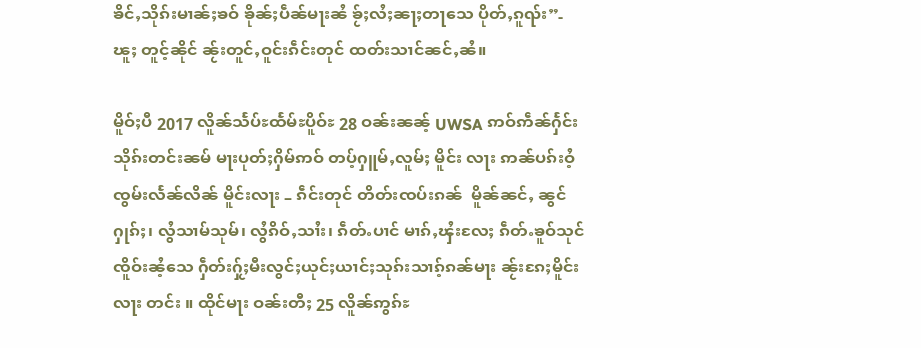ၶိင်ႇသိုၵ်းမၢၼ်ႈၶဝ် ၶိုၼ်ႈပဵၼ်မႃးၼႆ ၶႂ်ႈလႆႈၼႃႈတႃသေ ပိုတ်ႇၵူၺ်း”- ၽူႈ တူင့်ၼိုင် ၼႂ်းတူင်ႇဝူင်းၵဵင်းတုင် ထတ်းသၢင်ၼင်ႇၼႆ။

မိူဝ်ႈပီ 2017 လိူၼ်သႅပ်ႊထႅမ်ႊပိူဝ်ႊ 28 ဝၼ်းၼၼ့် UWSA ဢဝ်ဢဵၼ်ႁႅင်းသိုၵ်းတင်းၼမ် မႃးပုတ်ႈႁိမ်ဢဝ် တပ့်ႁူမ်ႇလူမ်ႈ မိူင်း လႃး ဢၼ်ပၵ်းဝႆ့ ၸွမ်းလႅၼ်လိၼ် မိူင်းလႃး – ၵဵင်းတုင် တိတ်းၸပ်းၵၼ်  မိူၼ်ၼင်ႇ ၼွင်ႁုၵ်ႈ၊ လွႆသၢမ်သုမ်၊ လွႆၵိဝ်ႇသၢႆး၊ ၵဵတ်ႉပၢင် မၢၵ်ႇၾႆးလႄႈ ၵဵတ်ႉၶူဝ်သုင် ၸိူဝ်းၼႆ့သေ ႁဵတ်းႁႂ်ႈမီးလွင်ႈယုင်ႈယၢင်ႈသုၵ်းသၢၵ့်ၵၼ်မႃး ၼႂ်းၵႄႈမိူင်းလႃး တင်း ။ ထိုင်မႃး ဝၼ်းတီႈ 25 လိူၼ်ဢွၵ်ႊ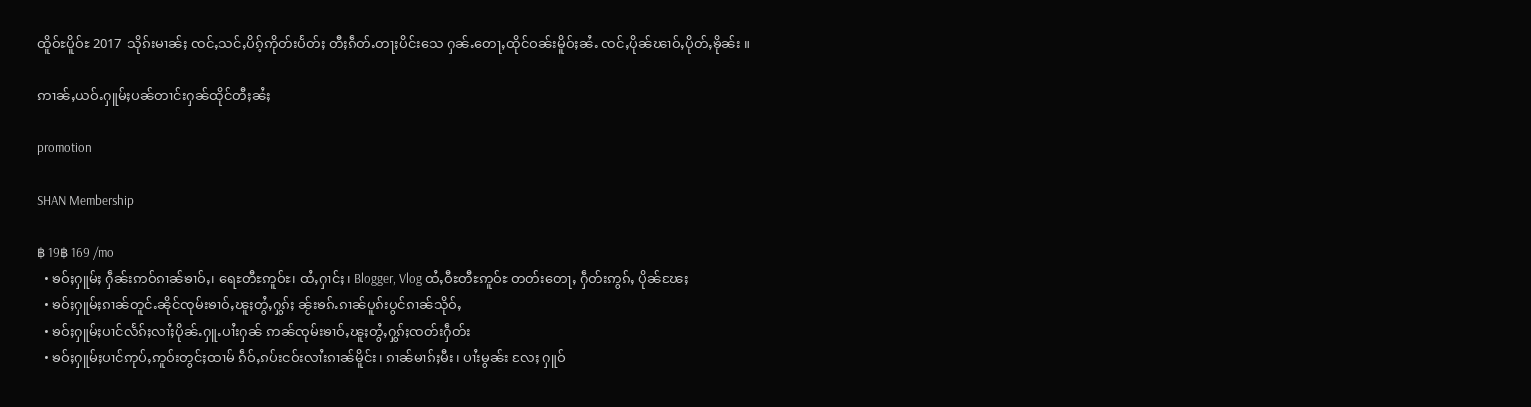ထိူဝ်ႊပိူဝ်ႊ 2017  သိုၵ်းမၢၼ်ႈ ၸင်ႇသင်ႇပိၵ့်ဢိုတ်းပႅတ်ႈ တီႈၵဵတ်ႉတႃႈပိင်းသေ ႁၼ်ႉတေႃႇထိုင်ဝၼ်းမိူဝ်ႈၼႆႉ ၸင်ႇပိုၼ်ၽၢဝ်ႇပိုတ်ႇၶိုၼ်း ။

ဢၢၼ်ႇယဝ်ႉႁူမ်ႈပၼ်တၢင်းႁၼ်ထိုင်တီႈၼႆႈ

promotion

SHAN Membership

฿ 19฿ 169 /mo
  • ၶဝ်ႈႁူမ်ႈ ႁဵၼ်းဢဝ်ၵၢၼ်ၶၢဝ်ႇ၊ ရေႊတီႊဢူဝ်ႊ၊ ထႆႇႁၢင်ႈ၊ Blogger, Vlog ထႆႇဝီႊတီႊဢူဝ်ႊ တတ်းတေႃႇ ႁဵတ်းဢွၵ်ႇ ပိုၼ်ၽႄႈ
  • ၶဝ်ႈႁူမ်ႈၵၢၼ်တူင်ႉၼိုင်ၸုမ်းၶၢဝ်ႇၽူႈတွႆႇႁွၵ်ႈ ၼႂ်းၶၵ်ႉၵၢၼ်ပူၵ်းပွင်ၵၢၼ်သိုဝ်ႇ
  • ၶဝ်ႈႁူမ်ႈပၢင်လႅၵ်ႈလၢႆႈပိုၼ်ႉႁူႉပၢႆးႁၼ် ဢၼ်ၸုမ်းၶၢဝ်ႇၽူႈတွႆႇႁွၵ်ႈၸတ်းႁဵတ်း
  • ၶဝ်ႈႁူမ်ႈပၢင်ဢုပ်ႇဢူဝ်းတွင်ႈထၢမ် ၵဵဝ်ႇၵပ်းငဝ်းလၢႆးၵၢၼ်မိူင်း၊ ၵၢၼ်မၢၵ်ႈမီး၊ ပၢႆးမွၼ်း လႄႈ ႁူဝ်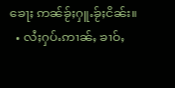ၶေႃႈ ဢၼ်ၶႂ်ႈႁူႉၶႂ်ႈငိၼ်း။
  • လႆႈႁပ်ႉဢၢၼ်ႇ ၶၢဝ်ႇ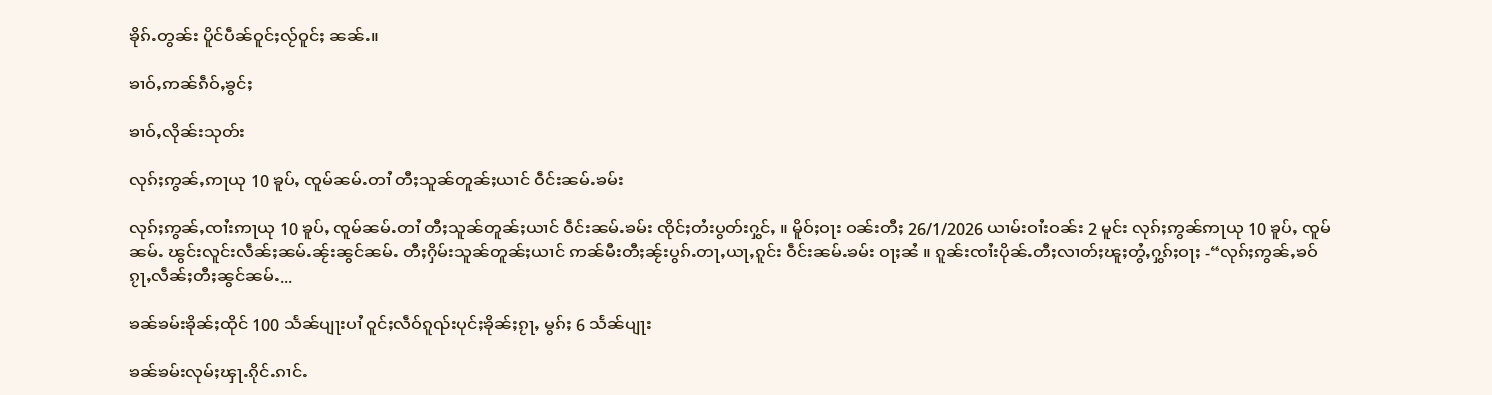ၶိုၵ်ႉတွၼ်း ပိူင်ပဵၼ်ဝူင်ႈလႂ်ဝူင်ႈ ၼၼ်ႉ။

ၶၢဝ်ႇဢၼ်ၵဵဝ်ႇၶွင်ႈ

ၶၢဝ်ႇလိုၼ်းသုတ်း

လုၵ်ႈဢွၼ်ႇဢႃယု 10 ၶူပ်ႇ ၸူမ်ၼမ်ႉတၢႆ တီႈသူၼ်တူၼ်ႈယၢင် ဝဵင်းၼမ်ႉၶမ်း

လုၵ်ႈဢွၼ်ႇၸၢႆးဢႃယု 10 ၶူပ်ႇ ၸူမ်ၼမ်ႉတၢႆ တီႈသူၼ်တူၼ်ႈယၢင် ဝဵင်းၼမ်ႉၶမ်း ၸိုင်ႈတႆးပွတ်းႁွင်ႇ ။ မိူဝ်ႈဝႃး ဝၼ်းတီႈ 26/1/2026 ယၢမ်းဝၢႆးဝၼ်း 2 မူင်း လုၵ်ႈဢွၼ်ဢႃယု 10 ၶူပ်ႇ ၸူမ်ၼမ်ႉ ၽွင်းလူင်းလဵၼ်ႈၼမ်ႉၼႂ်းၼွင်ၼမ်ႉ တီႈႁိမ်းသူၼ်တူၼ်ႈယၢင် ဢၼ်မီးတီႈၼႂ်းပွၵ်ႉတႃႇယႃႇၵူင်း ဝဵင်းၼမ်ႉၶမ်း ဝႃႈၼႆ ။ ၵူၼ်းၸၢႆးပိုၼ်ႉတီႈလၢတ်ႈၽူႈတွႆႇႁွၵ်ႈဝႃႈ -“လုၵ်ႈဢွၼ်ႇၶဝ်ၵႂႃႇလဵၼ်ႈတီႈၼွင်ၼမ်ႉ...

ၶၼ်ၶမ်းၶိုၼ်ႈထိုင် 100 သႅၼ်ပျႃးပၢႆ ဝူင်ႈလဵဝ်ၵူၺ်းပုင်ႈၶိုၼ်ႈၵႂႃႇ မွၵ်ႈ 6 သႅၼ်ပျႃး

ၶၼ်ၶမ်းလုမ်ႈၾႃႉၵိုင်ႉၵၢင်ႉ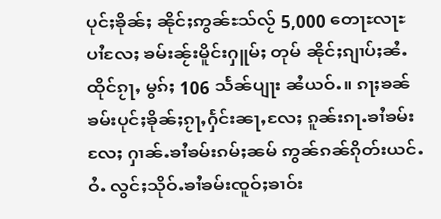ပုင်ႈၶိုၼ်ႈ ၼိုင်ႈဢွၼ်ႊသ်လႂ် 5,000 တေႃႊလႃႊပၢႆလႄႈ ၶမ်းၼႂ်းမိူင်းႁူမ်ႈ တုမ် ၼိုင်ႈၵျၢပ်ႈၼႆႉ ထိုင်ၵႂႃႇ မွၵ်ႈ 106 သႅၼ်ပျႃး ၼႆယဝ်ႉ။ ၵႃႈၶၼ်ၶမ်းပုင်ႈၶိုၼ်ႈၵႂႃႇႁႅင်းၼႃႇလႄႈ ၵူၼ်းၵႃႉၶၢႆၶမ်း လႄႈ ႁၢၼ်ႉၶၢႆၶမ်းၵမ်ႈၼမ် ဢွၼ်ၵၼ်ၵိုတ်းယင်ႉဝႆႉ လွင်ႈသိုဝ်ႉၶၢႆၶမ်းၸူဝ်ႈၶၢဝ်း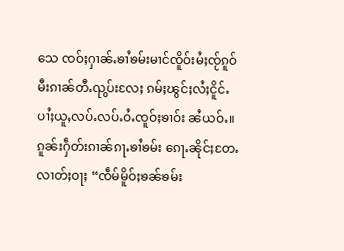သေ ၸဝ်ႈႁၢၼ်ႉၶၢႆၶမ်းမၢင်ၸိူဝ်းမႆႈၸႂ်ၵူဝ်မီးၵၢၼ်တီႉၺွပ်းလႄႈ ၵမ်ႈၽွင်ႈလႆႈငိူင်ႉ ပၢႆႈယူႇလပ်ႉလပ်ႉဝႆႉၸူဝ်ႈၶၢဝ်း ၼႆယဝ်ႉ။ ၵူၼ်းႁဵတ်းၵၢၼ်ၵႃႉၶၢႆၶမ်း ၵေႃႉၼိုင်ႈတႄႉ လၢတ်ႈဝႃႈ “ၸဵမ်မိူဝ်ႈၶၼ်ၶမ်း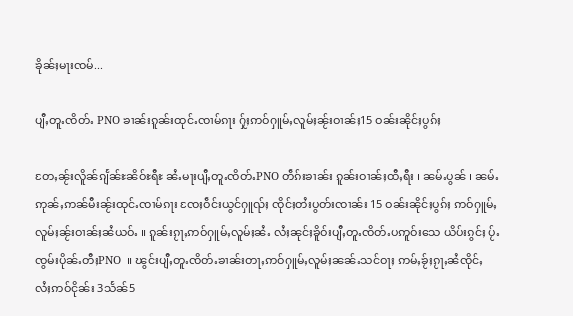ၶိုၼ်ႈမႃးၸမ်...

ပျီႇတူႉၸိတ်ႉ PNO ၶၢၼ်းၵူၼ်းထုင်ႉၸၢမ်ၵႃး ႁႂ်ႈဢဝ်ႁူမ်ႇလူမ်ႈၼႂ်းဝၢၼ်ႈ15 ဝၼ်းၼိုင်ႈပွၵ်ႈ

တႄႇၼႂ်းလိူၼ်ၵျႅၼ်ႊၼိဝ်ႊရီႊ ၼႆႉမႃးပျီႇတူႉၸိတ်ႉPNO တဵၵ်းၶၢၼ်း ၵူၼ်းဝၢၼ်ႈထီႇရီး ၊ ၼမ်ႉပွၼ် ၊ ၼမ်ႉဢုၼ်ႇဢၼ်မီးၼႂ်းထုင်ႉၸၢမ်ၵႃး ၸႄႈဝဵင်းယွင်ႁူၺ်ႈ ၸိုင်ႈတႆးပွတ်းၸၢၼ်း 15 ဝၼ်းၼိုင်ႈပွၵ်ႈ ဢဝ်ႁူမ်ႇလူမ်ႈၼႂ်းဝၢၼ်ႈၼႆယဝ်ႉ ။ ၵူၼ်းၵႂႃႇဢဝ်ႁူမ်ႇလူမ်ႈၼႆႉ လႆႈၼုင်ႈၶိူဝ်းပျီႇတူႉၸိတ်ႉပဢူဝ်းသေ ယိပ်းၵွင်ႈ ပႂ်ႉၸွမ်းပိုၼ်ႉတီႈPNO  ။ ၽွင်းပျီႇတူႉၸိတ်ႉၶၢၼ်းတႃႇဢဝ်ႁူမ်ႇလူမ်ႈၼၼ်ႉသင်ဝႃႈ ဢမ်ႇၶႂ်ႈၵႂႃႇၼႆၸိုင်ႇ လႆႈဢဝ်ငိုၼ်း 3သႅၼ်5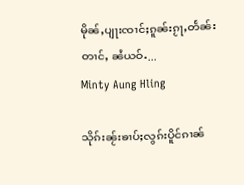မိုၼ်ႇပျႃးၸၢင်ႈၵူၼ်းၵႂႃႇတႅၼ်းတၢင်ႇ ၼႆယဝ်ႉ...
Minty Aung Hling

သိုၵ်းၼႂ်းၶၢပ်ႈလွၵ်းပိူင်ၵၢၼ်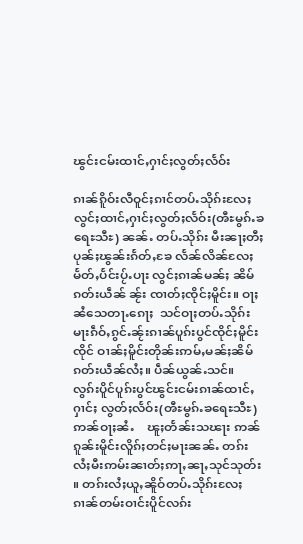ၽွင်းငမ်းထၢင်ႇႁၢင်ႈလွတ်ႈလႅဝ်း

ၵၢၼ်ၵိူဝ်းလီဝူင်ႈၵၢင်တပ်ႉသိုၵ်းလႄႈလွင်ႈထၢင်ႇႁၢင်ႈလွတ်ႈလႅဝ်း(ၻီႊမွၵ်ႉၶရေႊသီႊ) ၼၼ်ႉ တပ်ႉသိုၵ်း မီးၼႃႈတီႈပုၼ်ႈၽွၼ်းၵႅတ်ႇၶႄ လႅၼ်လိၼ်လႄႈမႅတ်ႇပႅင်းပႂ်ႉပႃး လွင်ႈၵၢၼ်မၼ်ႈ ၼိမ်ၵတ်းယဵၼ် ၼႂ်း ၸၢတ်ႈၸိုင်ႈမိူင်း။ ဝႃႈၼႆသေတႃႉၵေႃႈ  သင်ဝႃႈတပ်ႉသိုၵ်းမႃးၵဵဝ်ႇၵွင်ႉၼႂ်းၵၢၼ်ပူၵ်းပွင်ၸိုင်ႈမိူင်းၸိုင် ဝၢၼ်ႈမိူင်းတိုၼ်းဢမ်ႇမၼ်ႈၼိမ်ၵတ်းယဵၼ်လႆႈ။ ပဵၼ်ယွၼ်ႉသင်။   လွၵ်းပိူင်ပူၵ်းပွင်ၽွင်းငမ်းၵၢၼ်ထၢင်ႇႁၢင်ႈ လွတ်ႈလႅဝ်း(ၻီႊမွၵ်ႉၶရေႊသီႊ) ဢၼ်ဝႃႈၼႆႉ    ၽူႈတႅၼ်းသၽႃး ဢၼ်ၵူၼ်းမိူင်းလိူၵ်ႈတင်ႈမႃးၼၼ်ႉ တၵ်းလႆႈမီးဢမ်းၼၢတ်ႈဢႃႇၼႃႇသုင်သုတ်း ။ တၵ်းလႆႈယူႇၼိူဝ်တပ်ႉသိုၵ်းလႄႈၵၢၼ်တမ်းဝၢင်းပိူင်လၵ်း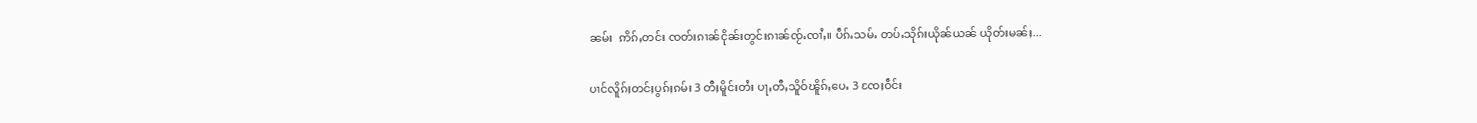ၼမ်း  ဢိၵ်ႇတင်း ၸတ်းၵၢၼ်ငိုၼ်းတွင်းၵၢၼ်ၸႂ်ႉၸၢႆႇ။ ပဵၵ်ႉသမ်ႉ တပ်ႉသိုၵ်းယိုၼ်ယၼ် ယိုတ်းမၼ်ႈ...

ပၢင်လိူၵ်ႈတင်ႈပွၵ်ႈၵမ်း 3 တီႈမိူင်းတႆး ပႃႇတီႇသိူဝ်ၽိူၵ်ႇပေႉ 3 ၸႄႈဝဵင်း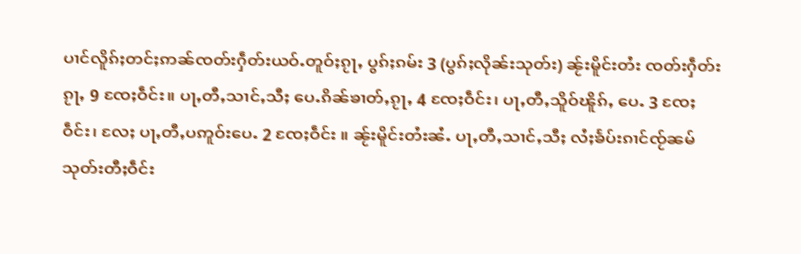ပၢင်လိူၵ်ႈတင်ႈဢၼ်ၸတ်းႁဵတ်းယဝ်ႉတူဝ်ႈၵႂႃႇ ပွၵ်ႈၵမ်း 3 (ပွၵ်ႈလိုၼ်းသုတ်း) ၼႂ်းမိူင်းတႆး ၸတ်းႁဵတ်းၵႂႃႇ 9 ၸႄႈဝဵင်း။ ပႃႇတီႇသၢင်ႇသီႈ ပေႉၵိၼ်ၶၢတ်ႇၵႂႃႇ 4 ၸႄႈဝဵင်း၊ ပႃႇတီႇသိူဝ်ၽိူၵ်ႇ ပေႉ 3 ၸႄႈဝဵင်း၊ လႄႈ ပႃႇတီႇပဢူဝ်းပေႉ 2 ၸႄႈဝဵင်း ။ ၼႂ်းမိူင်းတႆးၼႆႉ ပႃႇတီႇသၢင်ႇသီႈ လႆႈၶႅပ်းၵၢင်ၸႂ်ၼမ်သုတ်းတီႈဝဵင်း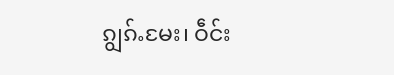ၵျွၵ်ႉမႄး၊ ဝဵင်း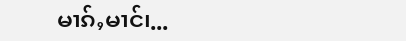မၢၵ်ႇမၢင်၊...